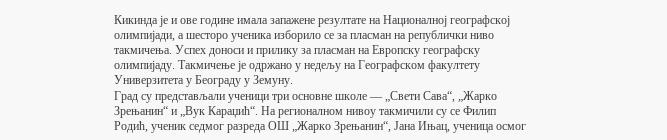Кикинда је и ове године имала запажене резултате на Националној географској олимпијади, а шесторо ученика изборило се за пласман на републички ниво такмичења. Успех доноси и прилику за пласман на Европску географску олимпијаду. Такмичење је одржано у недељу на Географском факултету Универзитета у Београду у Земуну.
Град су представљали ученици три основне школе — „Свети Сава“, „Жарко Зрењанин“ и „Вук Караџић“. На регионалном нивоу такмичили су се Филип Родић, ученик седмог разреда ОШ „Жарко Зрењанин“, Јана Ињац, ученица осмог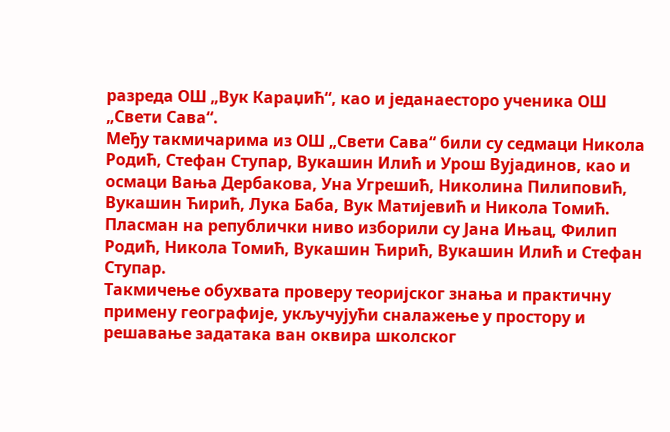разреда ОШ „Вук Караџић“, као и једанаесторо ученика ОШ „Свети Сава“.
Међу такмичарима из ОШ „Свети Сава“ били су седмаци Никола Родић, Стефан Ступар, Вукашин Илић и Урош Вујадинов, као и осмаци Вања Дербакова, Уна Угрешић, Николина Пилиповић, Вукашин Ћирић, Лука Баба, Вук Матијевић и Никола Томић.
Пласман на републички ниво изборили су Јана Ињац, Филип Родић, Никола Томић, Вукашин Ћирић, Вукашин Илић и Стефан Ступар.
Такмичење обухвата проверу теоријског знања и практичну примену географије, укључујући сналажење у простору и решавање задатака ван оквира школског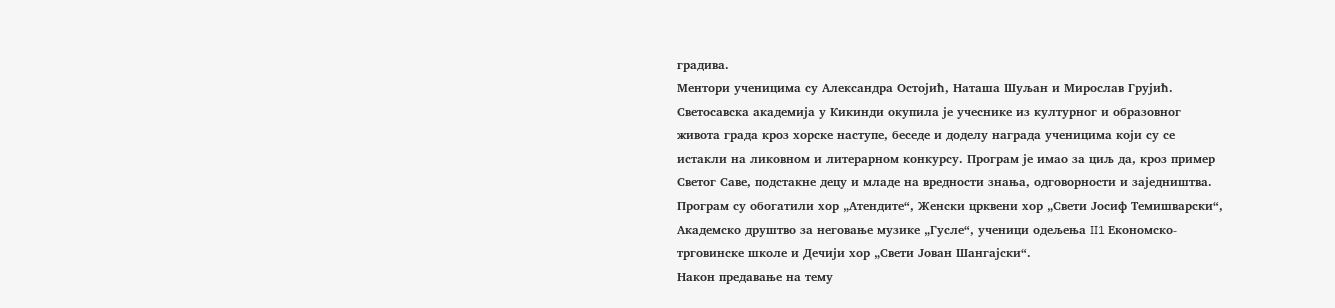градива.
Ментори ученицима су Александра Остојић, Наташа Шуљан и Мирослав Грујић.
Светосавска академија у Кикинди окупила је учеснике из културног и образовног живота града кроз хорске наступе, беседе и доделу награда ученицима који су се истакли на ликовном и литерарном конкурсу. Програм је имао за циљ да, кроз пример Светог Саве, подстакне децу и младе на вредности знања, одговорности и заједништва.
Програм су обогатили хор „Атендите“, Женски црквени хор „Свети Јосиф Темишварски“, Академско друштво за неговање музике „Гусле“, ученици одељења II1 Економско-трговинске школе и Дечији хор „Свети Јован Шангајски“.
Након предавање на тему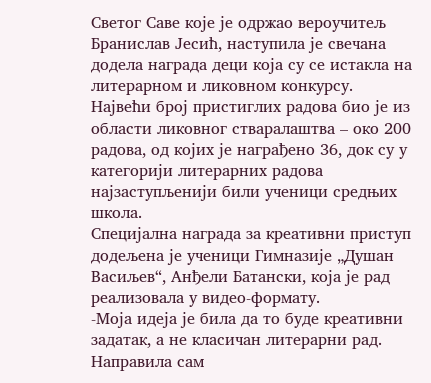Светог Саве које је одржао вероучитељ Бранислав Јесић, наступила је свечана додела награда деци која су се истакла на литерарном и ликовном конкурсу.
Највећи број пристиглих радова био је из области ликовног стваралаштва – око 200 радова, од којих је награђено 36, док су у категорији литерарних радова најзаступљенији били ученици средњих школа.
Специјална награда за креативни приступ додељена је ученици Гимназије „Душан Васиљев“, Анђели Батански, која је рад реализовала у видео-формату.
-Моја идеја је била да то буде креативни задатак, а не класичан литерарни рад. Направила сам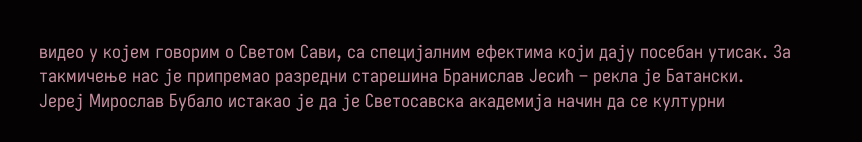видео у којем говорим о Светом Сави, са специјалним ефектима који дају посебан утисак. За такмичење нас је припремао разредни старешина Бранислав Јесић – рекла је Батански.
Јереј Мирослав Бубало истакао је да је Светосавска академија начин да се културни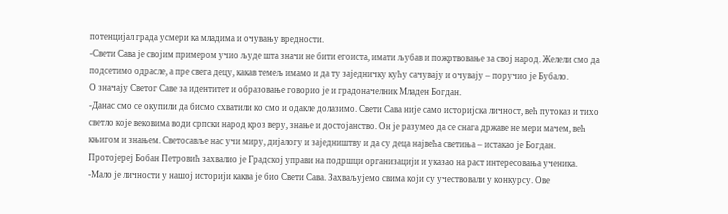потенцијал града усмери ка младима и очувању вредности.
-Свети Сава је својим примером учио људе шта значи не бити егоиста, имати љубав и пожртвовање за свој народ. Желели смо да подсетимо одрасле, а пре свега децу, какав темељ имамо и да ту заједничку кућу сачувају и очувају – поручио је Бубало.
О значају Светог Саве за идентитет и образовање говорио је и градоначелник Младен Богдан.
-Данас смо се окупили да бисмо схватили ко смо и одакле долазимо. Свети Сава није само историјска личност, већ путоказ и тихо светло које вековима води српски народ кроз веру, знање и достојанство. Он је разумео да се снага државе не мери мачем, већ књигом и знањем. Светосавље нас учи миру, дијалогу и заједништву и да су деца највећа светиња – истакао је Богдан.
Протојереј Бобан Петровић захвалио је Градској управи на подршци организацији и указао на раст интересовања ученика.
-Мало је личности у нашој историји каква је био Свети Сава. Захваљујемо свима који су учествовали у конкурсу. Ове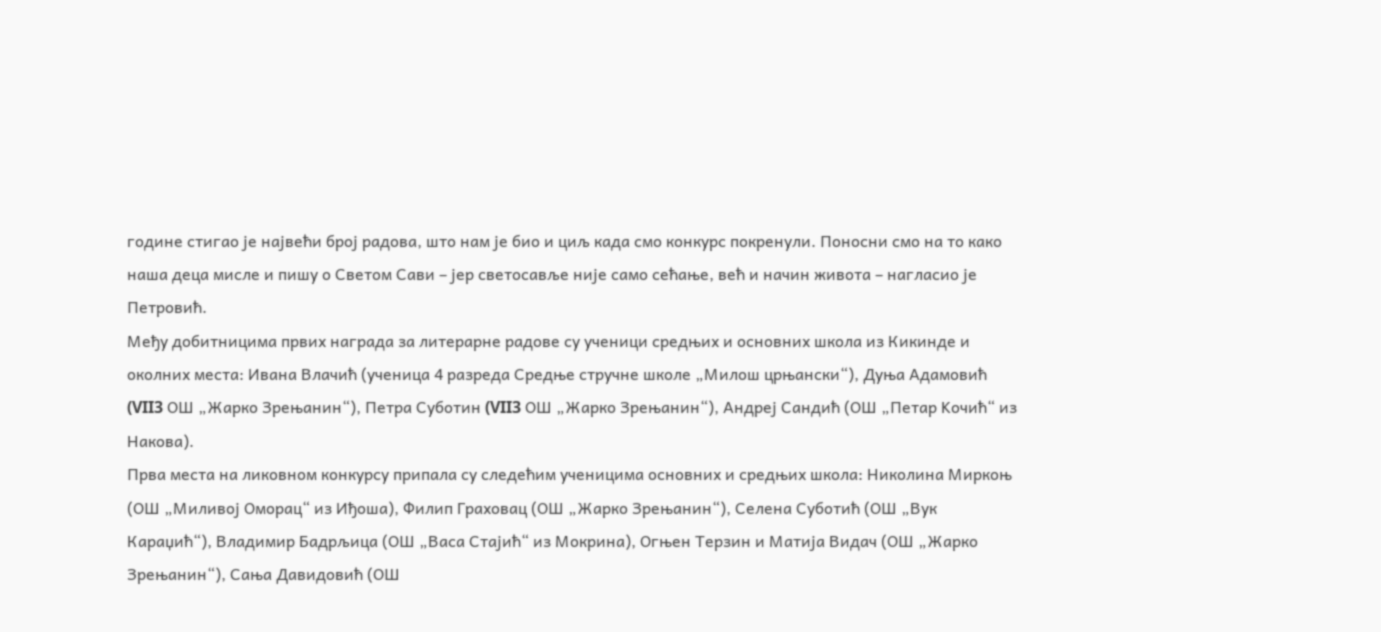године стигао је највећи број радова, што нам је био и циљ када смо конкурс покренули. Пoнoсни смо на то како наша деца мисле и пишу о Светом Сави – јер светосавље није само сећање, већ и начин живота – нагласио је Петровић.
Међу добитницима првих награда за литерарне радове су ученици средњих и основних школа из Кикинде и околних места: Ивана Влачић (ученица 4 разреда Средње стручне школе „Милош црњански“), Дуња Адамовић (VII3 ОШ „Жарко Зрењанин“), Петра Суботин (VII3 ОШ „Жарко Зрењанин“), Андреј Сандић (ОШ „Петар Kочић“ из Накова).
Прва места на ликовном конкурсу припала су следећим ученицима основних и средњих школа: Николина Миркоњ (ОШ „Миливој Оморац“ из Иђоша), Филип Граховац (ОШ „Жарко Зрењанин“), Селена Суботић (ОШ „Вук Караџић“), Владимир Бадрљица (ОШ „Васа Стајић“ из Мокрина), Огњен Терзин и Матија Видач (ОШ „Жарко Зрењанин“), Сања Давидовић (ОШ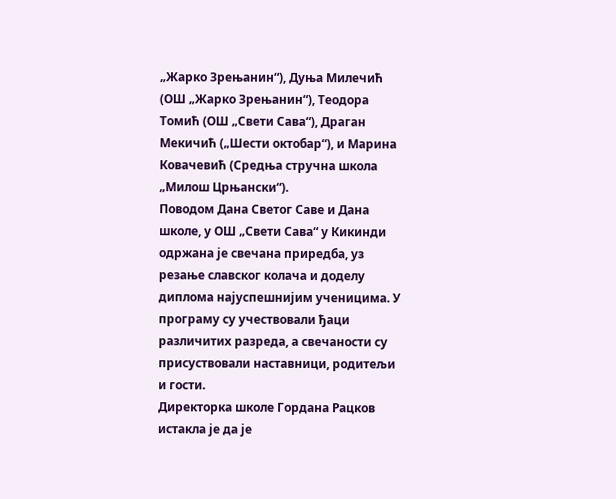„Жарко Зрењанин“), Дуња Милечић (ОШ „Жарко Зрењанин“), Теодора Томић (ОШ „Свети Сава“), Драган Мекичић („Шести октобар“), и Марина Ковачевић (Средња стручна школа „Милош Црњански“).
Поводом Дана Светог Саве и Дана школе, у ОШ „Свети Сава“ у Кикинди одржана је свечана приредба, уз резање славског колача и доделу диплома најуспешнијим ученицима. У програму су учествовали ђаци различитих разреда, а свечаности су присуствовали наставници, родитељи и гости.
Директорка школе Гордана Рацков истакла је да је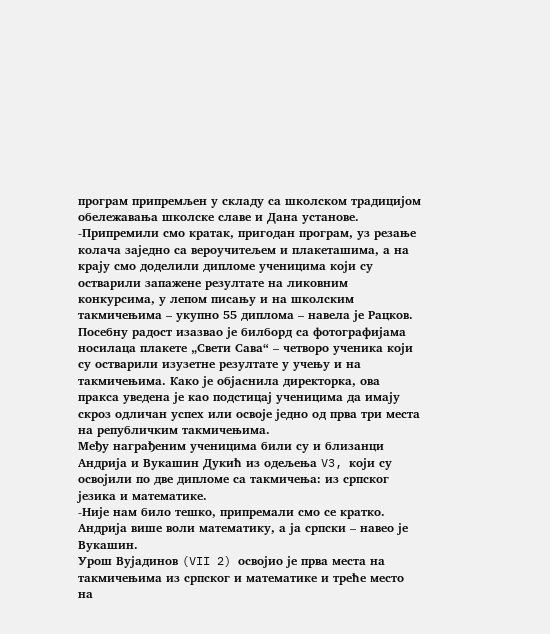програм припремљен у складу са школском традицијом обележавања школске славе и Дана установе.
-Припремили смо кратак, пригодан програм, уз резање колача заједно са вероучитељем и плакеташима, а на крају смо доделили дипломе ученицима који су остварили запажене резултате на ликовним конкурсима, у лепом писању и на школским такмичењима – укупно 55 диплома – навела је Рацков.
Посебну радост изазвао је билборд са фотографијама носилаца плакете „Свети Сава“ – четворо ученика који су остварили изузетне резултате у учењу и на такмичењима. Како је објаснила директорка, ова пракса уведена је као подстицај ученицима да имају скроз одличан успех или освоје једно од прва три места на републичким такмичењима.
Међу награђеним ученицима били су и близанци Андрија и Вукашин Дукић из одељења V3, који су освојили по две дипломе са такмичења: из српског језика и математике.
-Није нам било тешко, припремали смо се кратко. Андрија више воли математику, а ја српски – навео је Вукашин.
Урош Вујадинов (VII 2) освојио је прва места на такмичењима из српског и математике и треће место на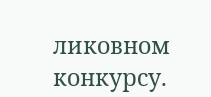ликовном конкурсу.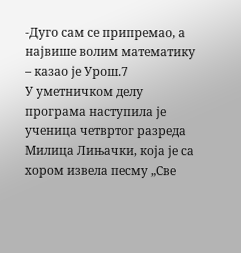-Дуго сам се припремао, а највише волим математику – казао је Урош.7
У уметничком делу програма наступила је ученица четвртог разреда Милица Лињачки, која је са хором извела песму „Све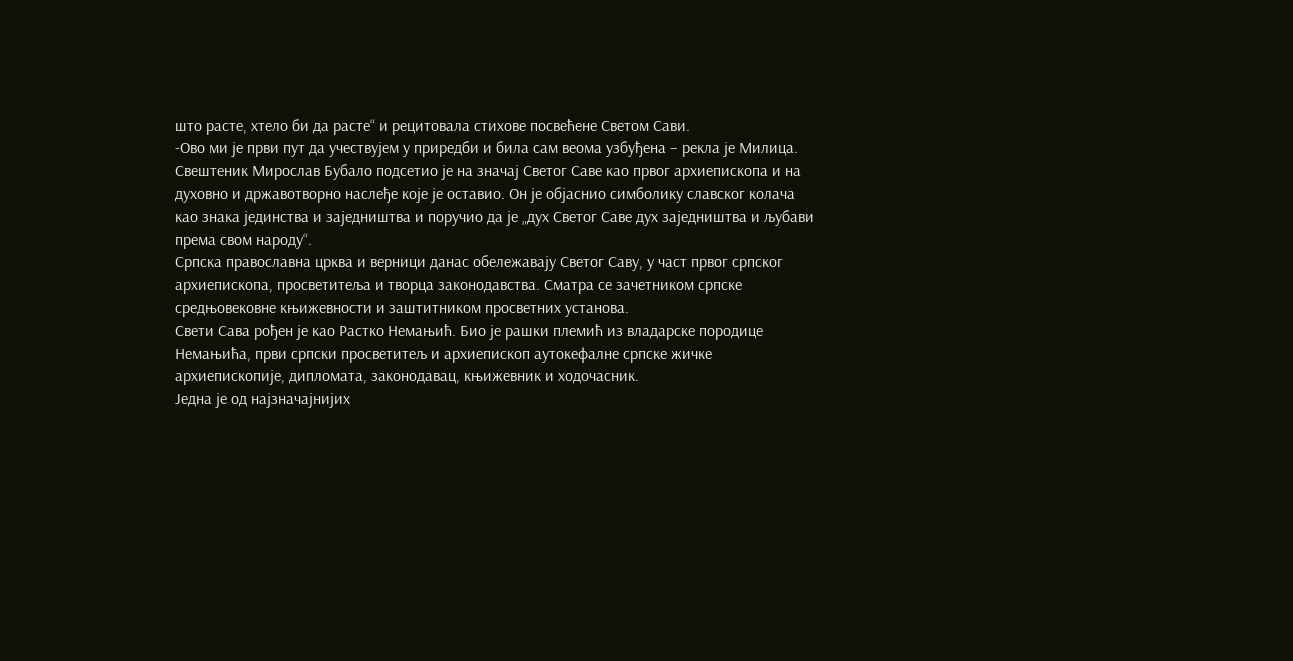што расте, хтело би да расте“ и рецитовала стихове посвећене Светом Сави.
-Ово ми је први пут да учествујем у приредби и била сам веома узбуђена – рекла је Милица.
Свештеник Мирослав Бубало подсетио је на значај Светог Саве као првог архиепископа и на духовно и државотворно наслеђе које је оставио. Он је објаснио симболику славског колача као знака јединства и заједништва и поручио да је „дух Светог Саве дух заједништва и љубави према свом народу“.
Српска православна црква и верници данас обележавају Светог Саву, у част првог српског архиепископа, просветитеља и творца законодавства. Сматра се зачетником српске средњовековне књижевности и заштитником просветних установа.
Свети Сава рођен је као Растко Немањић. Био је рашки племић из владарске породице Немањића, први српски просветитељ и архиепископ аутокефалне српске жичке архиепископије, дипломата, законодавац, књижевник и ходочасник.
Једна је од најзначајнијих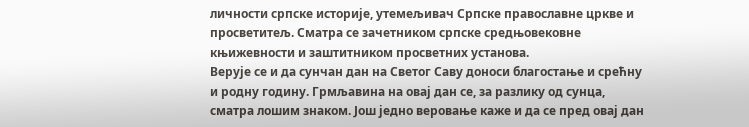личности српске историје, утемељивач Српске православне цркве и просветитељ. Сматра се зачетником српске средњовековне књижевности и заштитником просветних установа.
Верује се и да сунчан дан на Светог Саву доноси благостање и срећну и родну годину. Грмљавина на овај дан се, за разлику од сунца, сматра лошим знаком. Још једно веровање каже и да се пред овај дан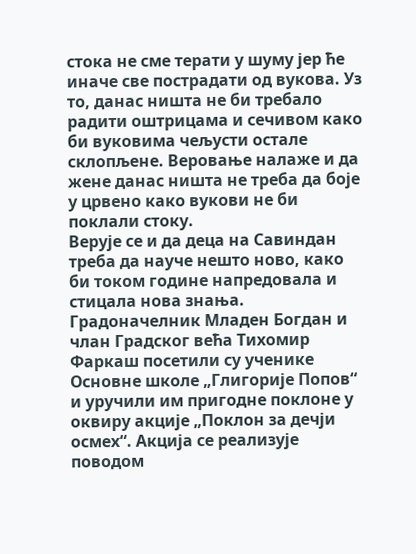стока не сме терати у шуму јер ће иначе све пострадати од вукова. Уз то, данас ништа не би требало радити оштрицама и сечивом како би вуковима чељусти остале склопљене. Веровање налаже и да жене данас ништа не треба да боје у црвено како вукови не би поклали стоку.
Верује се и да деца на Савиндан треба да науче нешто ново, како би током године напредовала и стицала нова знања.
Градоначелник Младен Богдан и члан Градског већа Тихомир Фаркаш посетили су ученике Основне школе „Глигорије Попов“ и уручили им пригодне поклоне у оквиру акције „Поклон за дечји осмех“. Акција се реализује поводом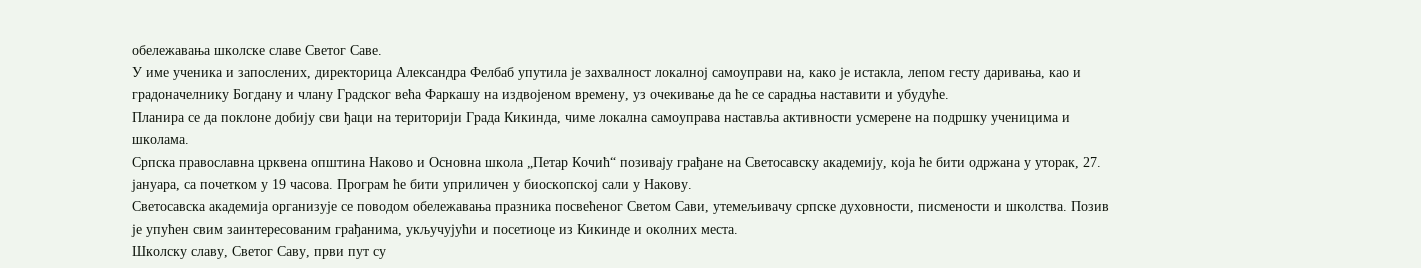обележавања школске славе Светог Саве.
У име ученика и запослених, директорица Александра Фелбаб упутила је захвалност локалној самоуправи на, како је истакла, лепом гесту даривања, као и градоначелнику Богдану и члану Градског већа Фаркашу на издвојеном времену, уз очекивање да ће се сарадња наставити и убудуће.
Планира се да поклоне добију сви ђаци на територији Града Кикинда, чиме локална самоуправа наставља активности усмерене на подршку ученицима и школама.
Српска православна црквена општина Наково и Основна школа „Петар Кочић“ позивају грађане на Светосавску академију, која ће бити одржана у уторак, 27. јануара, са почетком у 19 часова. Програм ће бити уприличен у биоскопској сали у Накову.
Светосавска академија организује се поводом обележавања празника посвећеног Светом Сави, утемељивачу српске духовности, писмености и школства. Позив је упућен свим заинтересованим грађанима, укључујући и посетиоце из Кикинде и околних места.
Школску славу, Светог Саву, први пут су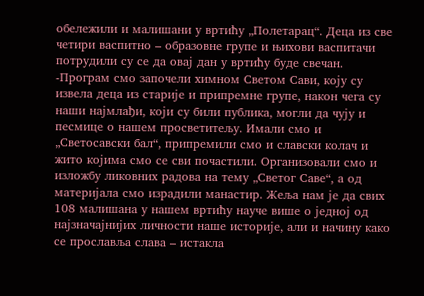обележили и малишани у вртићу „Полетарац“. Деца из све четири васпитно – образовне групе и њихови васпитачи потрудили су се да овај дан у вртићу буде свечан.
-Програм смо започели химном Светом Сави, коју су извела деца из старије и припремне групе, након чега су наши најмлађи, који су били публика, могли да чују и песмице о нашем просветитељу. Имали смо и „Светосавски бал“, припремили смо и славски колач и жито којима смо се сви почастили. Организовали смо и изложбу ликовних радова на тему „Светог Саве“, а од материјала смо израдили манастир. Жеља нам је да свих 108 малишана у нашем вртићу науче више о једној од најзначајнијих личности наше историје, али и начину како се прославља слава – истакла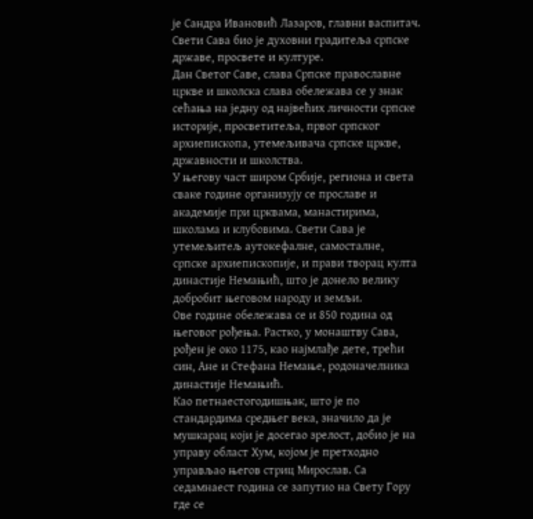је Сандра Ивановић Лазаров, главни васпитач.
Свети Сава био је духовни градитеља српске државе, просвете и културе.
Дан Светог Саве, слава Српске православне цркве и школска слава обележава се у знак сећања на једну од највећих личности српске историје, просветитеља, првог српског архиепископа, утемељивача српске цркве, државности и школства.
У његову част широм Србије, региона и света сваке године организују се прославе и академије при црквама, манастирима, школама и клубовима. Свети Сава је утемељитељ аутокефалне, самосталне, српске архиепископије, и прави творац култа династије Немањић, што је донело велику добробит његовом народу и земљи.
Ове године обележава се и 850 година од његовог рођења. Растко, у монаштву Сава, рођен је око 1175, као најмлађе дете, трећи син, Ане и Стефана Немање, родоначелника династије Немањић.
Као петнаестогодишњак, што је по стандардима средњег века, значило да је мушкарац који је досегао зрелост, добио је на управу област Хум, којом је претходно управљао његов стриц Мирослав. Са седамнаест година се запутио на Свету Гору где се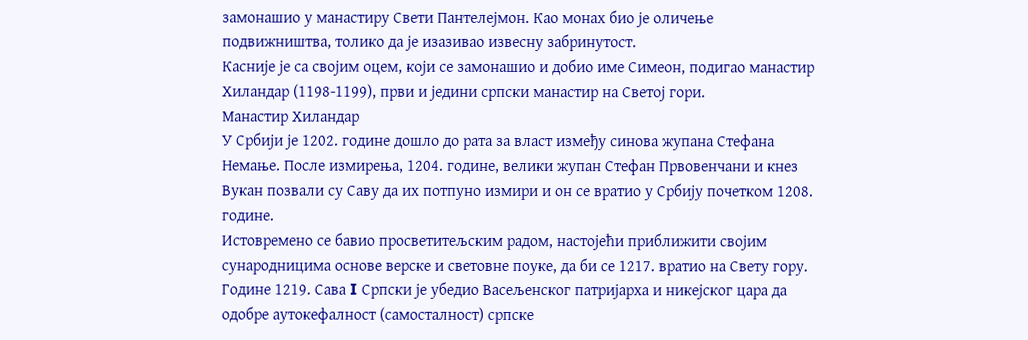замонашио у манастиру Свети Пантелејмон. Као монах био је оличење подвижништва, толико да је изазивао извесну забринутост.
Касније је са својим оцем, који се замонашио и добио име Симеон, подигао манастир Хиландар (1198-1199), први и једини српски манастир на Светој гори.
Манастир Хиландар
У Србији је 1202. године дошло до рата за власт између синова жупана Стефана Немање. После измирења, 1204. године, велики жупан Стефан Првовенчани и кнез Вукан позвали су Саву да их потпуно измири и он се вратио у Србију почетком 1208. године.
Истовремено се бавио просветитељским радом, настојећи приближити својим сународницима основе верске и световне поуке, да би се 1217. вратио на Свету гору. Године 1219. Сава I Српски је убедио Васељенског патријарха и никејског цара да одобре аутокефалност (самосталност) српске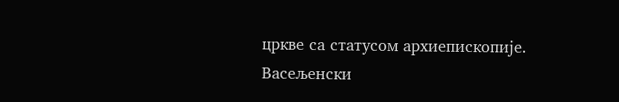цркве са статусом архиепископије. Васељенски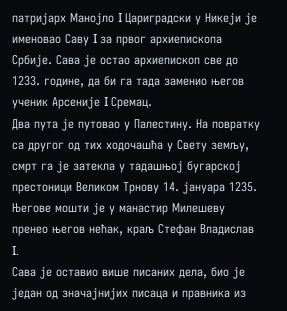патријарх Манојло I Цариградски у Никеји је именовао Саву I за првог архиепископа Србије. Сава је остао архиепископ све до 1233. године, да би га тада заменио његов ученик Арсеније I Сремац.
Два пута је путовао у Палестину. На повратку са другог од тих ходочашћа у Свету земљу, смрт га је затекла у тадашњој бугарској престоници Великом Трнову 14. јануара 1235. Његове мошти је у манастир Милешеву пренео његов нећак, краљ Стефан Владислав I.
Сава је оставио више писаних дела, био је један од значајнијих писаца и правника из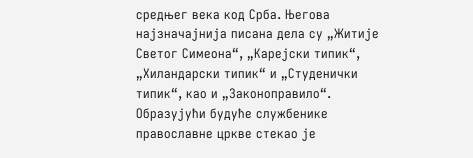средњег века код Срба. Његова најзначајнија писана дела су „Житије Светог Симеона“, „Карејски типик“, „Хиландарски типик“ и „Студенички типик“, као и „Законоправило“.
Образујући будуће службенике православне цркве стекао је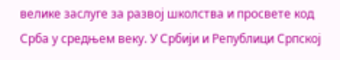велике заслуге за развој школства и просвете код Срба у средњем веку. У Србији и Републици Српској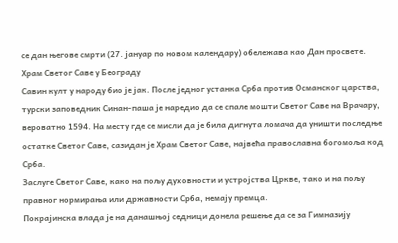се дан његове смрти (27. јануар по новом календару) обележава као Дан просвете.
Храм Светог Саве у Београду
Савин култ у народу био је јак. После једног устанка Срба против Османског царства, турски заповедник Синан-паша је наредио да се спале мошти Светог Саве на Врачару, вероватно 1594. На месту где се мисли да је била дигнута ломача да уништи последње остатке Светог Саве, сазидан је Храм Светог Саве, највећа православна богомоља код Срба.
Заслуге Светог Саве, како на пољу духовности и устројства Цркве, тако и на пољу правног нормирања или државности Срба, немају премца.
Покрајинска влада је на данашњој седници донела решење да се за Гимназију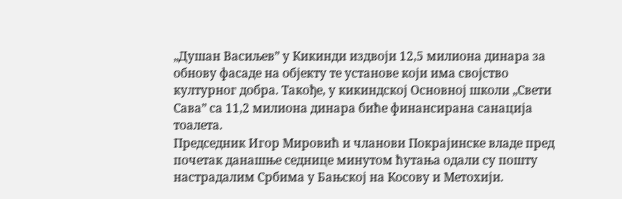„Душан Васиљев” у Кикинди издвоји 12,5 милиона динара за обнову фасаде на објекту те установе који има својство културног добра. Такође, у кикиндској Основној школи „Свети Сава” са 11,2 милиона динара биће финансирана санација тоалета.
Председник Игор Мировић и чланови Покрајинске владе пред почетак данашње седнице минутом ћутања одали су пошту настрадалим Србима у Бањској на Косову и Метохији.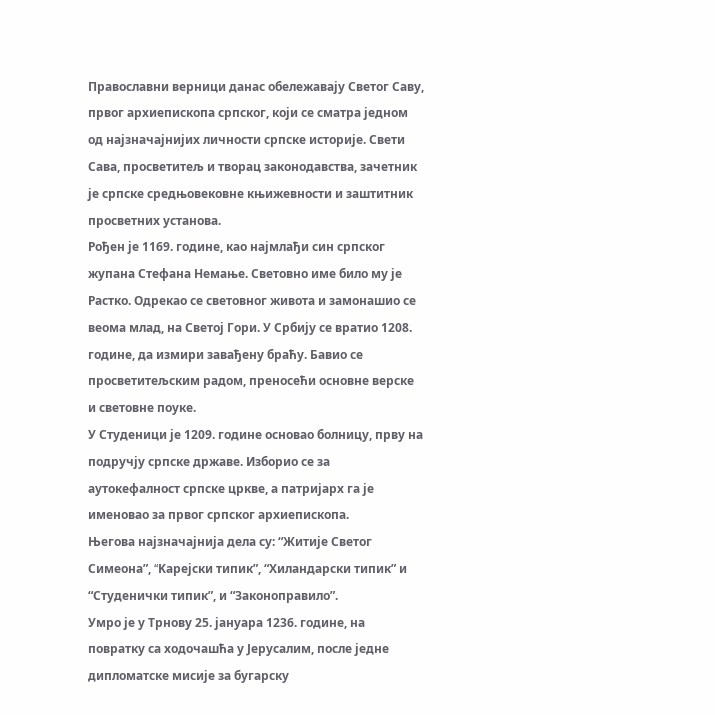Православни верници данас обележавају Светог Саву, првог архиепископа српског, који се сматра једном од најзначајнијих личности српске историје. Свети Сава, просветитељ и творац законодавства, зачетник је српске средњовековне књижевности и заштитник просветних установа.
Рођен је 1169. године, као најмлађи син српског жупана Стефана Немање. Световно име било му је Растко. Одрекао се световног живота и замонашио се веома млад, на Светој Гори. У Србију се вратио 1208. године, да измири завађену браћу. Бавио се просветитељским радом, преносећи основне верске и световне поуке.
У Студеници је 1209. године основао болницу, прву на подручју српске државе. Изборио се за аутокефалност српске цркве, а патријарх га је именовао за првог српског архиепископа.
Његова најзначајнија дела су: “Житије Светог Симеона”, “Kарејски типик”, “Хиландарски типик” и “Студенички типик”, и “Законоправило”.
Умро је у Трнову 25. јануара 1236. године, на повратку са ходочашћа у Јерусалим, после једне дипломатске мисије за бугарску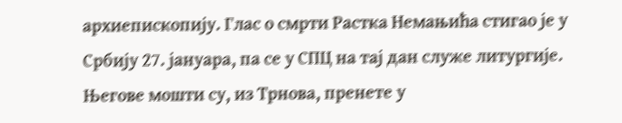архиепископију. Глас о смрти Растка Немањића стигао је у Србију 27. јануара, па се у СПЦ на тај дан служе литургије. Његове мошти су, из Трнова, пренете у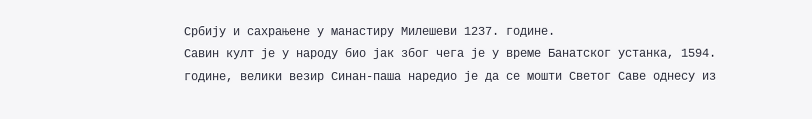Србију и сахрањене у манастиру Милешеви 1237. године.
Савин култ је у народу био јак због чега је у време Банатског устанка, 1594. године, велики везир Синан-паша наредио је да се мошти Светог Саве однесу из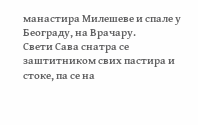манастира Милешеве и спале у Београду, на Врачару.
Свети Сава снатра се заштитником свих пастира и стоке, па се на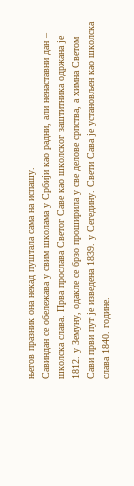његов празник она некад пуштала сама на испашу.
Савиндан се обележава у свим школама у Србији као радни, али ненаставни дан – школска слава. Прва прослава Светог Саве као школског заштитника одржана је 1812. у Земуну, одакле се брзо проширила у све делове српства, а химна Светом Сави први пут је изведена 1839. у Сегедину. Свети Сава је установљен као школска слава 1840. године.